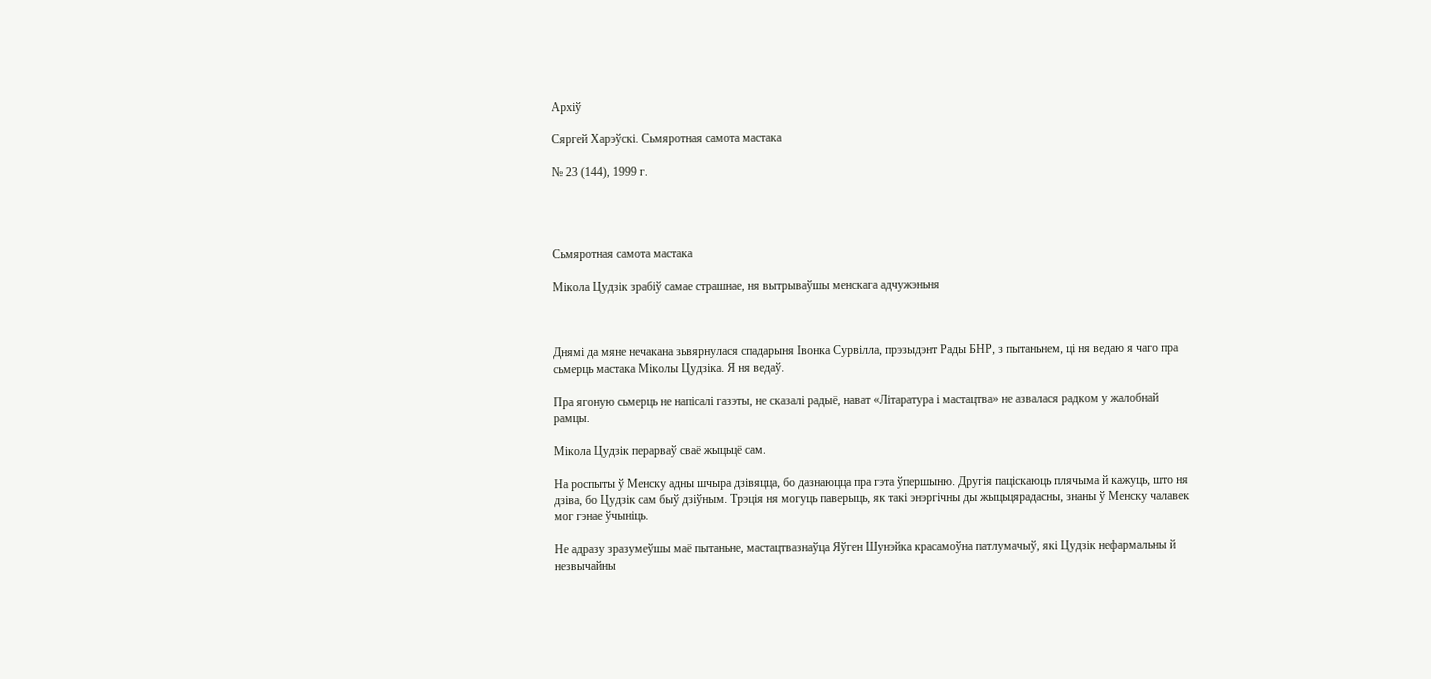Архіў

Сяргей Харэўскі. Сьмяротная самота мастака

№ 23 (144), 1999 г.




Сьмяротная самота мастака

Мікола Цудзік зрабіў самае страшнае, ня вытрываўшы менскага адчужэньня



Днямі да мяне нечакана зьвярнулася спадарыня Івонка Сурвілла, прэзыдэнт Рады БНР, з пытаньнем, ці ня ведаю я чаго пра сьмерць мастака Міколы Цудзіка. Я ня ведаў.

Пра ягоную сьмерць не напісалі газэты, не сказалі радыё, нават «Літаратура і мастацтва» не азвалася радком у жалобнай рамцы.

Мікола Цудзік перарваў сваё жыцьцё сам.

На роспыты ў Менску адны шчыра дзівяцца, бо дазнаюцца пра гэта ўпершыню. Другія паціскаюць плячыма й кажуць, што ня дзіва, бо Цудзік сам быў дзіўным. Трэція ня могуць паверыць, як такі энэргічны ды жыцьцярадасны, знаны ў Менску чалавек мог гэнае ўчыніць.

Не адразу зразумеўшы маё пытаньне, мастацтвазнаўца Яўген Шунэйка красамоўна патлумачыў, які Цудзік нефармальны й незвычайны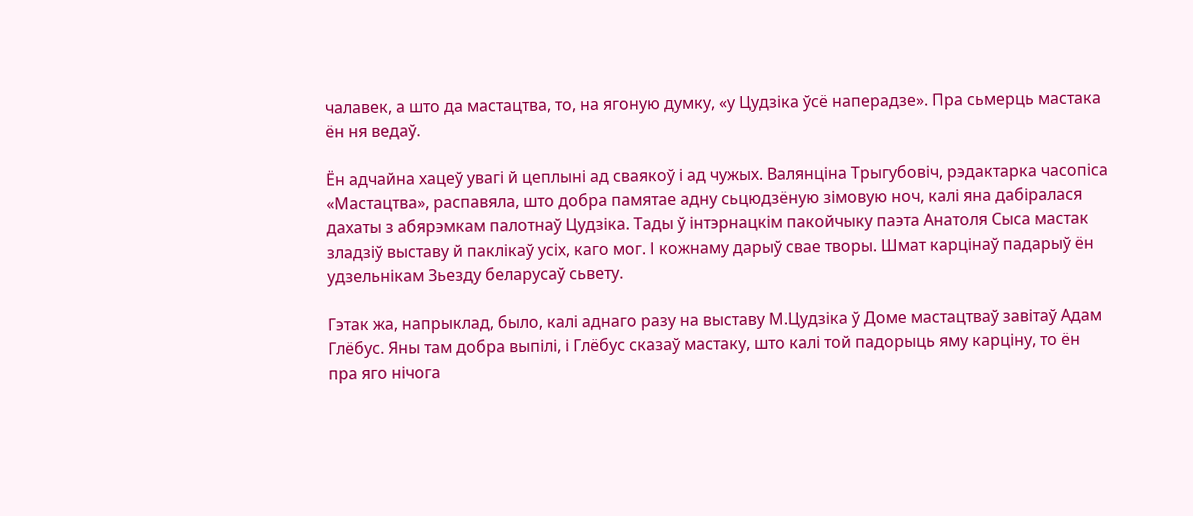чалавек, а што да мастацтва, то, на ягоную думку, «у Цудзіка ўсё наперадзе». Пра сьмерць мастака ён ня ведаў.

Ён адчайна хацеў увагі й цеплыні ад сваякоў і ад чужых. Валянціна Трыгубовіч, рэдактарка часопіса «Мастацтва», распавяла, што добра памятае адну сьцюдзёную зімовую ноч, калі яна дабіралася дахаты з абярэмкам палотнаў Цудзіка. Тады ў інтэрнацкім пакойчыку паэта Анатоля Сыса мастак зладзіў выставу й паклікаў усіх, каго мог. І кожнаму дарыў свае творы. Шмат карцінаў падарыў ён удзельнікам Зьезду беларусаў сьвету.

Гэтак жа, напрыклад, было, калі аднаго разу на выставу М.Цудзіка ў Доме мастацтваў завітаў Адам Глёбус. Яны там добра выпілі, і Глёбус сказаў мастаку, што калі той падорыць яму карціну, то ён пра яго нічога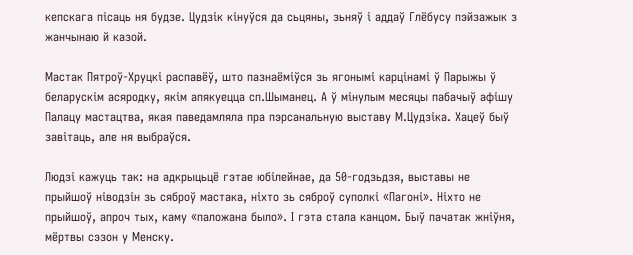кепскага пісаць ня будзе. Цудзік кінуўся да сьцяны, зьняў і аддаў Глёбусу пэйзажык з жанчынаю й казой.

Мастак Пятроў-Хруцкі распавёў, што пазнаёміўся зь ягонымі карцінамі ў Парыжы ў беларускім асяродку, якім апякуецца сп.Шыманец. А ў мінулым месяцы пабачыў афішу Палацу мастацтва, якая паведамляла пра пэрсанальную выставу М.Цудзіка. Хацеў быў завітаць, але ня выбраўся.

Людзі кажуць так: на адкрыцьцё гэтае юбілейнае, да 50-годзьдзя, выставы не прыйшоў ніводзін зь сяброў мастака, ніхто зь сяброў суполкі «Пагоні». Ніхто не прыйшоў, апроч тых, каму «паложана было». І гэта стала канцом. Быў пачатак жніўня, мёртвы сэзон у Менску.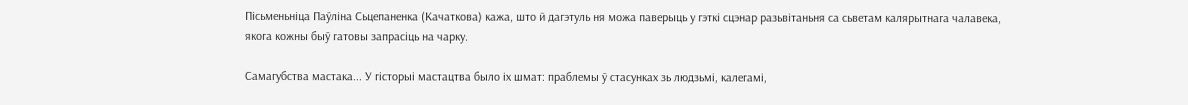Пісьменьніца Паўліна Сьцепаненка (Качаткова) кажа, што й дагэтуль ня можа паверыць у гэткі сцэнар разьвітаньня са сьветам калярытнага чалавека, якога кожны быў гатовы запрасіць на чарку.

Самагубства мастака... У гісторыі мастацтва было іх шмат: праблемы ў стасунках зь людзьмі, калегамі,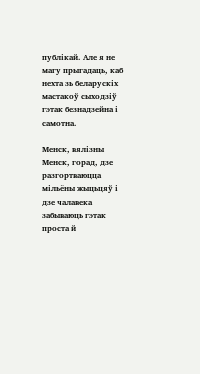публікай. Але я не магу прыгадаць, каб нехта зь беларускіх мастакоў сыходзіў гэтак безнадзейна і самотна.

Менск, вялізны Менск, горад, дзе разгортваюцца мільёны жыцьцяў і дзе чалавека забываюць гэтак проста й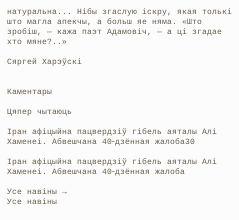натуральна... Нібы згаслую іскру, якая толькі што магла апекчы, а больш яе няма. «Што зробіш, — кажа паэт Адамовіч, — а ці згадае хто мяне?..»

Сяргей Харэўскі


Каментары

Цяпер чытаюць

Іран афіцыйна пацвердзіў гібель аяталы Алі Хаменеі. Абвешчана 40‑дзённая жалоба30

Іран афіцыйна пацвердзіў гібель аяталы Алі Хаменеі. Абвешчана 40‑дзённая жалоба

Усе навіны →
Усе навіны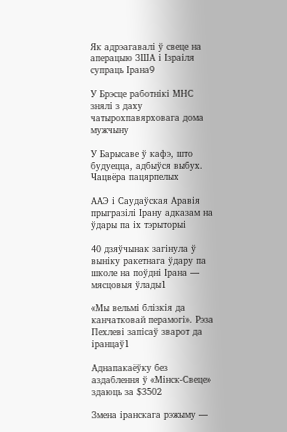Як адрэагавалі ў свеце на аперацыю ЗША і Ізраіля супраць Ірана9

У Брэсце работнікі МНС знялі з даху чатырохпавярховага дома мужчыну

У Барысаве ў кафэ, што будуецца, адбыўся выбух. Чацвёра пацярпелых

ААЭ і Саудаўская Аравія прыгразілі Ірану адказам на ўдары па іх тэрыторыі

40 дзяўчынак загінула ў выніку ракетнага ўдару па школе на поўдні Ірана — мясцовыя ўлады1

«Мы вельмі блізкія да канчатковай перамогі». Рэза Пехлеві запісаў зварот да іранцаў1

Аднапакаёўку без аздаблення ў «Мінск-Свеце» здаюць за $3502

Змена іранскага рэжыму —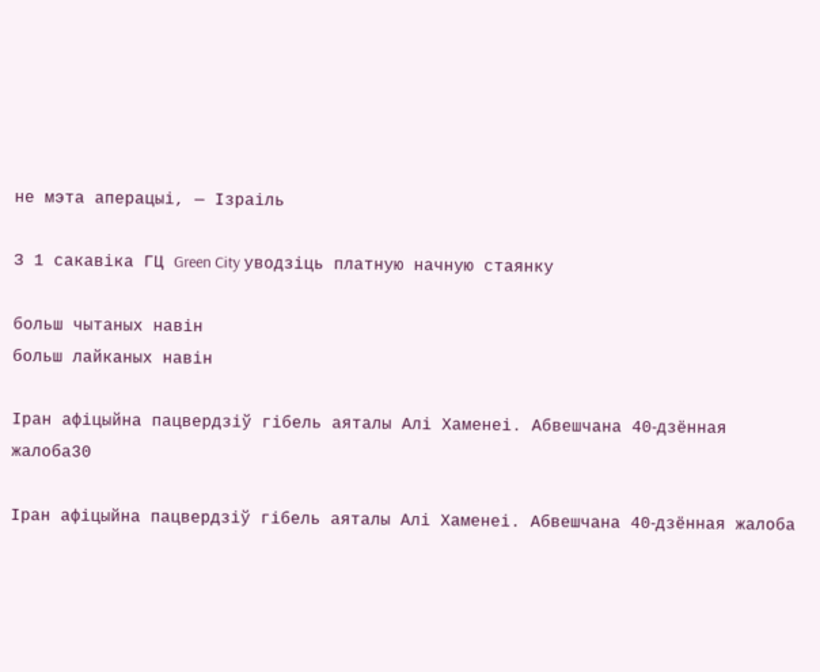не мэта аперацыі, — Ізраіль

З 1 сакавіка ГЦ Green City уводзіць платную начную стаянку

больш чытаных навін
больш лайканых навін

Іран афіцыйна пацвердзіў гібель аяталы Алі Хаменеі. Абвешчана 40‑дзённая жалоба30

Іран афіцыйна пацвердзіў гібель аяталы Алі Хаменеі. Абвешчана 40‑дзённая жалоба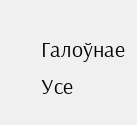Галоўнае
Усе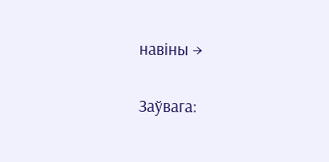навіны →

Заўвага: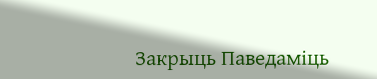Закрыць Паведаміць